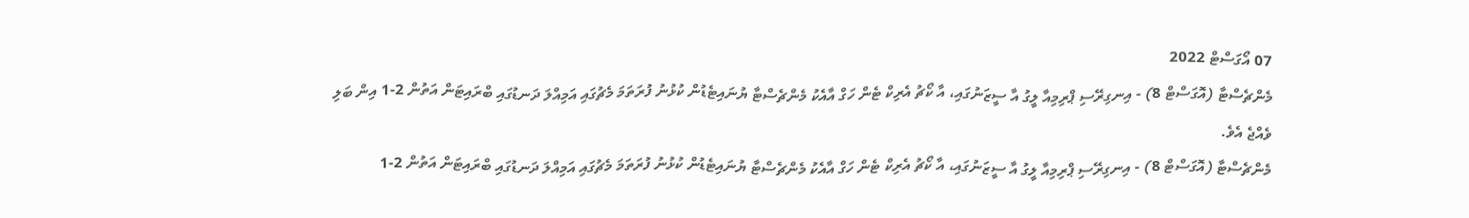07 އޯގަސްޓް 2022
މެންޗެސްޓާ (އޮގަސްޓް 8) - އިނގިރޭސި ޕްރިމިއާ ލީގު އާ ސީޒަނުގައި، އާ ކޯޗު އެރިކް ޓެން ހަގް އާއެކު މެންޗެސްޓާ ޔުނައިޓެޑުން ކުޅުނު ފުރަތަމަ މެޗުގައި އަމިއްލަ ދަނޑުގައި ބްރައިޓަން އަތުން 2-1 އިން ބަލި ވެއްޖެ އެވެ.
މެންޗެސްޓާ (އޮގަސްޓް 8) - އިނގިރޭސި ޕްރިމިއާ ލީގު އާ ސީޒަނުގައި، އާ ކޯޗު އެރިކް ޓެން ހަގް އާއެކު މެންޗެސްޓާ ޔުނައިޓެޑުން ކުޅުނު ފުރަތަމަ މެޗުގައި އަމިއްލަ ދަނޑުގައި ބްރައިޓަން އަތުން 2-1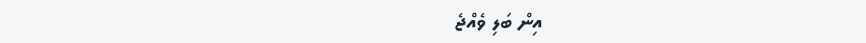އިން ބަލި ވެއްޖެ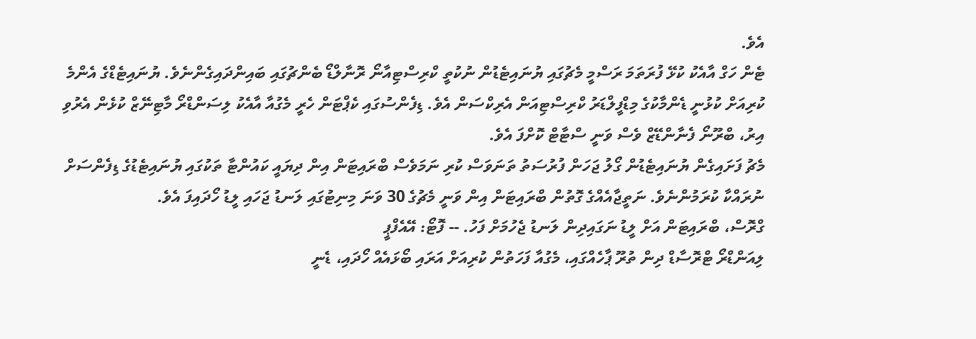އެވެ.
ޓެން ހަގް އާއެކު ކުޅޭ ފުރަތަމަ ރަސްމީ މެޗުގައި ޔުނައިޓެޑުން ނުކުތީ ކްރިސްޓިއާނޯ ރޮނާލްޑޯ ބެންޗުގައި ބައިންދައިގެންނެވެ. ޔުނައިޓެޑްގެ އެންމެ ކުރިއަށް ކުޅުނީ ޑެންމާކުގެ މިޑްފީލްޑަރު ކްރިސްޓިއަން އެރިކްސަން އެވެ. ޑިފެންސުގައި ކެޕްޓަން ހެރީ މެގުއާ އާއެކު ލިސަންޑްރޯ މާޓިނޭޒް ކުޅެން އެރުވި އިރު، ބްރޫނޯ ފެނާންޑޭޒް ވެސް ވަނީ ސްޓާޓް ކޮށްފަ އެވެ.
މެޗު ފަށައިގެން ޔުނައިޓެޑުން ގޯލު ޖަހަން ފުރުސަތު ތަނަވަސް ކުރި ނަމަވެސް ބްރައިޓަން އިން ދިޔައީ ކައުންޓާ ތަކުގައި ޔުނައިޓެޑުގެ ޑިފެންސަށް ނުރައްކާ ކުރަމުންނެވެ. ނަތީޖާއެއްގެ ގޮތުން ބްރައިޓަން އިން ވަނީ މެޗުގެ 30 ވަނަ މިނިޓުގައި ލަނޑު ޖަހައި ލީޑު ހޯދައިފަ އެވެ.
ގްރޮސް، ބްރައިޓަން އަށް ލީޑު ނަގައިދިން ލަނޑު ޖެހުމަށް ފަހު. -- ފޮޓޯ: އޭއެފްޕީ
ލިއަންޑްރޯ ޓްރޮސާޑް ދިން ތުރޫ ޕާހެއްގައި، މެގުއާ ފަހަތުން ކުރިއަށް އަރައި ބޯޅައެއް ހޯދައި، ޑެނީ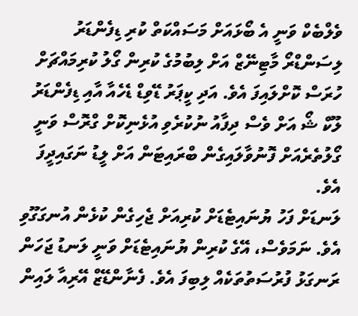ވެލްބެކް ވަނީ އެ ބޯޅައަށް މަސައްކަތް ކުރި ޑިފެންޑަރު ލިސަންޑްރޯ މާޓިނޭޒް އަށް ލިބުމުގެ ކުރިން ގޯލު ކުރިމައްޗަށް ހުރަސް ކޮށްލައިފަ އެވެ. އަދި ކީޕަރު ޑޭވިޑް ޑެހެއާ އާއި ޑިފެންޑަރު ލޫކް ޝޯ އަށް ވެސް ދިފާއު ނުކުރެވި އުޅެނިކޮށް ގްރޮސް ވަނީ ގޯލުތެރެއަށް ފޮނުވާލައިގެން ބްރައިޓަން އަށް ލީޑު ނަގައިދީފަ އެވެ.
ލަނޑަށް ފަހު ޔުނައިޓެޑަށް ކުރިއަށް ޖެހިގެން ކުޅެން އުނގަގޫވި އެވެ. ނަމަވެސް، އޭގެ ކުރިން ޔުނައިޓެޑަށް ވަނީ ލަނޑު ޖަހަން ރަނގަޅު ފުރުސަތުތަކެއް ލިބިފަ އެވެ. ފެނާންޑޭޒް އޭރިއާ ލައިން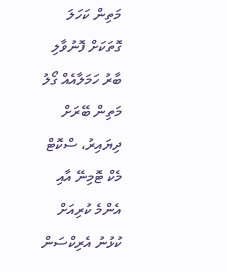މަތިން ކަހަލަ ގޮތަކަށް ފޮނުވާލި ބާރު ހަމަލާއެއް ގޯލު މަތިން ބޭރަށް ދިޔައިރު، ސްކޮޓް މެކް ޓޮމިނޭ އާއި އެންމެ ކުރިއަށް ކުޅުނު އެރިކްސަން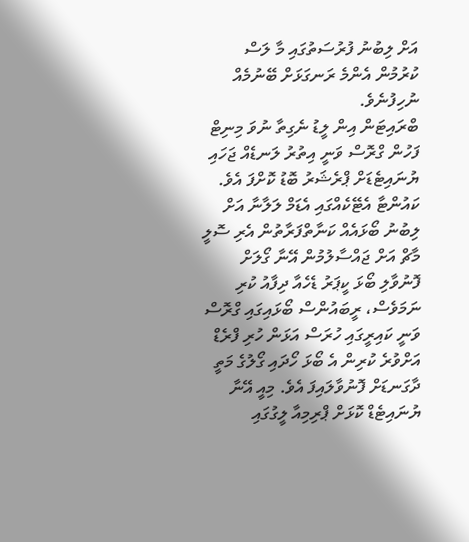އަށް ލިބުނު ފުރުސަތުގައި މާ ލަސް ކުރުމުން އެންމެ ރަނގަޅަށް ބޭނުމެއް ނުހިފުނެވެ.
ބްރައިޓަން އިން ލީޑު ނެގިތާ ނުވަ މިނިޓް ފަހުން ގްރޮސް ވަނީ އިތުރު ލަނޑެއް ޖަހައި ޔުނައިޓެޑަށް ޕްރެޝަރު ބޮޑު ކޮށްފަ އެވެ. ކައުންޓާ އެޓޭކެއްގައި އެޑަމް ލަލާނާ އަށް ލިބުނު ބޯޅައެއް ކަނާތްފަރާތުން އެރި ސޮލީ މާޗް އަށް ޖައްސާލުމުން އޭނާ ގޯލަށް ފޮނުވާލި ބޯޅަ ކީޕަރު ޑެހެއާ ދިފާއު ކުރި ނަމަވެސް، ރީބައުންސް ބޯޅައިގައި ގްރޮސް ވަނީ ކައިރީގައި ހުރަސް އަޅަން ހުރި ފްރެޑް އަށްވުރެ ކުރިން އެ ބޯޅަ ހޯދައި ގޯލުގެ މަތީ ދާގަނޑަށް ފޮނުވާލައިފަ އެވެ. މިއީ އޭނާ ޔުނައިޓެޑް ކޮޅަށް ޕްރިމިއާ ލީގުގައި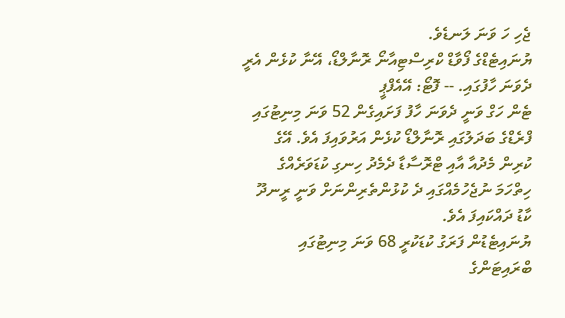ޖެހި ހަ ވަނަ ލަނޑެވެ.
ޔުނައިޓެޑްގެ ފޯވާޑް ކްރިސްޓިއާނޯ ރޮނާލްޑޯ، އޭނާ ކުޅެން އެރީ ދެވަނަ ހާފުގައި. -- ފޮޓޯ: އޭއެފްޕީ
ޓެން ހަގް ވަނީ ދެވަނަ ހާފު ފަށައިގެން 52 ވަނަ މިނިޓުގައި ފްރެޑްގެ ބަދަލުގައި ރޮނާލްޑޯ ކުޅެން އަރުވައިފަ އެވެ. އޭގެ ކުރިން މެދުއާ އާއި ޓްރޮސާޑާ ދެމެދު ހިނގި ކުޑަވަރެއްގެ ހިތްހަމަ ނުޖެހުމެއްގައި ދެ ކުޅުންތެރިންނަށް ވަނީ ރީނދޫ ކާޑު ދައްކައިފަ އެވެ.
ޔުނައިޓެޑުން ފަރަގު ކުޑަކުރީ 68 ވަނަ މިނިޓުގައި ބްރައިޓަންގެ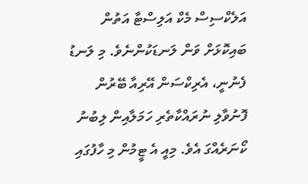އަލެކްސިސް މެކް އަލިސްޓާ އަތުން ބައިކޮޅަށް ވަން ލަނޑަކުންނެވެ. މި ލަނޑު ފެނުނީ، އެރިކްސަން އޭރިއާ ބޭރުން ފޮނުވާލި ނުރައްކާތެރި ހަމަލާއިން ލިބުނު ކޯނަރެއްގަ އެވެ. މިއީ އެ ޓީމުން މި ހާފުގައި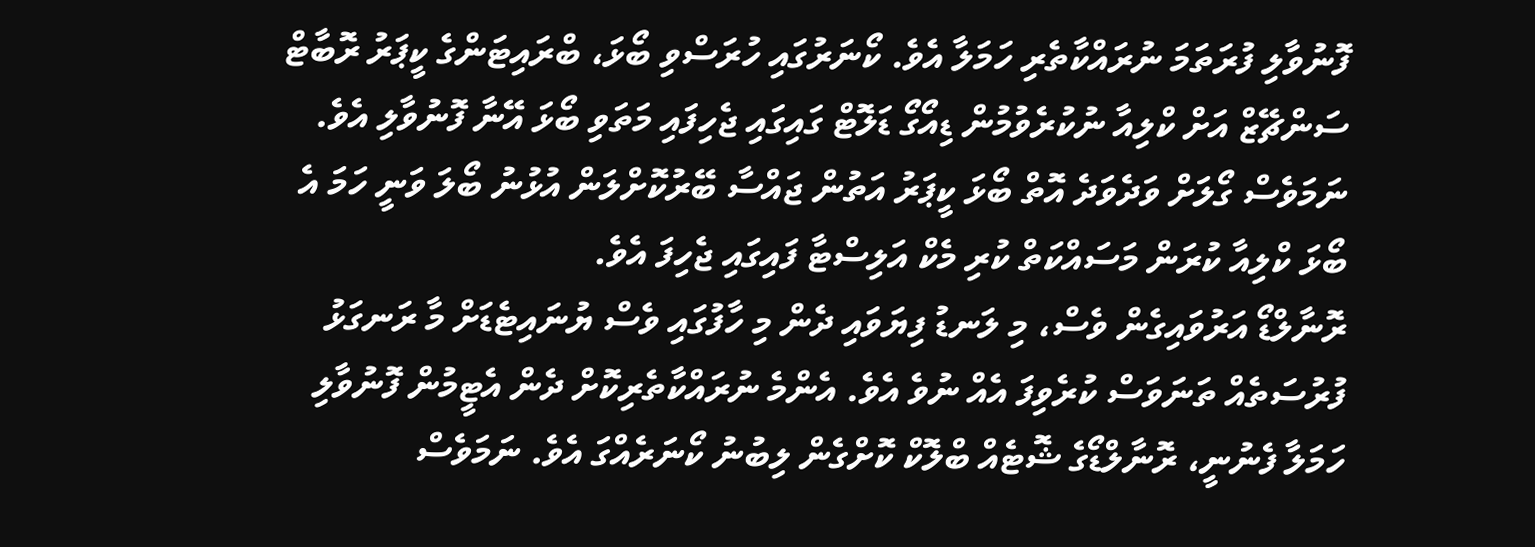ފޮނުވާލި ފުރަތަމަ ނުރައްކާތެރި ހަމަލާ އެވެ. ކޯނަރުގައި ހުރަސްވި ބޯޅަ، ބްރައިޓަންގެ ކީޕަރު ރޮބާޓް ސަންޗޭޒް އަށް ކްލިއާ ނުކުރެވުމުން ޑިއޯގޯ ޑަލޮޓް ގައިގައި ޖެހިފައި މަތަވި ބޯޅަ އޭނާ ފޮނުވާލި އެވެ. ނަމަވެސް ގޯލަށް ވަދެވަދެ އޮތް ބޯޅަ ކީޕަރު އަތުން ޖައްސާ ބޭރުކޮށްލަން އުޅުނު ބޯލަ ވަނީ ހަމަ އެ ބޯޅަ ކްލިއާ ކުރަން މަސައްކަތް ކުރި މެކް އަލިސްޓާ ފައިގައި ޖެހިފަ އެވެ.
ރޮނާލްޑޯ އަރުވައިގެން ވެސް، މި ލަނޑު ފިޔަވައި ދެން މި ހާފުގައި ވެސް ޔުނައިޓެޑަށް މާ ރަނގަޅު ފުރުސަތެއް ތަނަވަސް ކުރެވިފަ އެއް ނުވެ އެވެ. އެންމެ ނުރައްކާތެރިކޮށް ދެން އެޓީމުން ފޮނުވާލި ހަމަލާ ފެނުނީ، ރޮނާލްޑޯގެ ޝޮޓެއް ބްލޮކް ކޮށްގެން ލިބުނު ކޯނަރެއްގަ އެވެ. ނަމަވެސް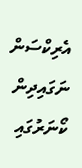އެރިކްސަން ނަގައިދިން ކޯނަރުގައި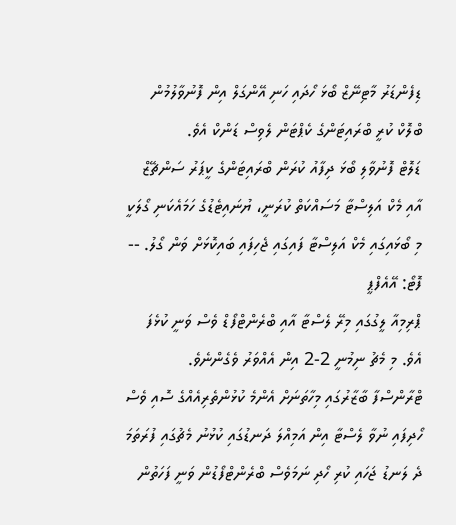ޑިފެންޑަރު މާޓިނޭޒް ބޯޅަ ހޯދައި ހަނި އޭންގަލް އިން ފޮނުވާލުމުން ބްލޮކް ކުރީ ބްރައިޓަންގެ ކެޕްޓަން ލެވިސް ޑަންކް އެވެ.
ޑަލޮޓް ފޮނުވާލި ބޯޅަ ދިފާއު ކުރަން ބްރައިޓަންގެ ކީޕަރު ސަންޗޭޒް އާއި މެކް އަލިސްޓާ މަސައްކަތް ކުރަނީ، ޔުނައިޓެޑުގެ ހަމައެކަނި ގޯލަކީ މި ބޯޅައިގައި މެކް އަލިސްޓާ ފައިގައި ޖެހިފައި ބައިކޮޅަށް ވަން ގޯލު. -- ފޮޓޯ: އޭއެފްޕީ
ޕްރިމިއާ ލީގުގައި މިރޭ ލެސްޓާ އާއި ބްރެންޓްފޯޑް ވެސް ވަނީ ކުޅެފަ އެވެ. މި މެޗު ނިމުނީ 2-2 އިން އެއްވަރު ވެގެންނެވެ.
ޓްރާންސްފާ ބާޒާރުގައި މިހާތަނަށް އެންމެ ކުޅުންތެރިއެއްގެ ސޮއި ވެސް ހޯދިފައި ނުވާ ލެސްޓާ އިން އަމިއްލަ ދަނޑުގައި ކުޅުނު މެޗުގައި ފުރަތަމަ ދެ ލަނޑު ޖަހައި ކުރި ހޯދި ނަމަވެސް ބްރެންޓްފޯޑުން ވަނީ ފަހަތުން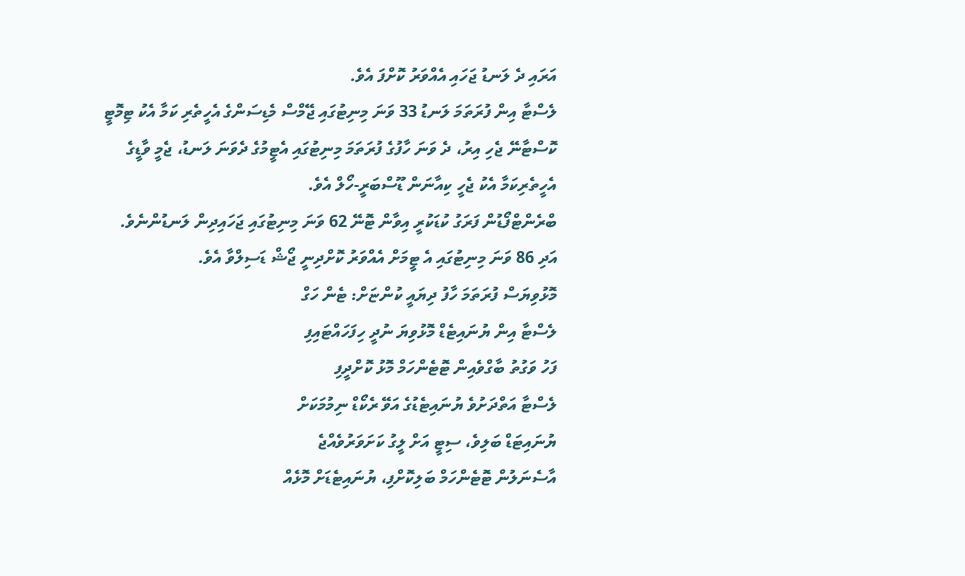އަރައި ދެ ލަނޑު ޖަހައި އެއްވަރު ކޮށްފަ އެވެ.
ލެސްޓާ އިން ފުރަތަމަ ލަނޑު 33 ވަނަ މިނިޓުގައި ޖޭމްސް މެޑިސަންގެ އެހީތެރި ކަމާ އެކު ޓިމޮޓީ ކޮސްޓާނޭ ޖެހި އިރު، ދެ ވަނަ ހާފުގެ ފުރަތަމަ މިނިޓުގައި އެޓީމުގެ ދެވަނަ ލަނޑު، ޖެމީ ވާޑީގެ އެހީތެރިކަމާ އެކު ޖެހީ ކިއާނަން ޑޫސްބަރީ-ހޯލް އެވެ.
ބްރެންޓްފޯޑުން ފަރަގު ކުޑަކުރީ އިވާން ޓޮނޭ 62 ވަނަ މިނިޓުގައި ޖަހައިދިން ލަނޑުންނެވެ. އަދި 86 ވަނަ މިނިޓުގައި އެ ޓީމަށް އެއްވަރު ކޮށްދިނީ ޖޯޝް ޑަސިލްވާ އެވެ.
މޮޅުވިޔަސް ފުރަތަމަ ހާފު ދިޔައީ ކުންޏަށް: ޓެން ހަގް
ލެސްޓާ އިން ޔުނައިޓެޑް މޮޅުވިޔަ ނުދީ ހިފަހައްޓައިފި
ފަހު ވަގުތު ބާގްވެއިން ޓޮޓެންހަމް މޮޅު ކޮށްދީފި
ލެސްޓާ އަތްދަށުވެ ޔުނައިޓެޑުގެ އަވޭ ރެކޯޑް ނިމުމަކަށް
ޔުނައިޓަޑް ބަލިވެ، ސިޓީ އަށް ލީގު ކަށަވަރުވެއްޖެ
އާސެނަލުން ޓޮޓެންހަމް ބަލިކޮށްފި، ޔުނައިޓެޑަށް މޮޅެއް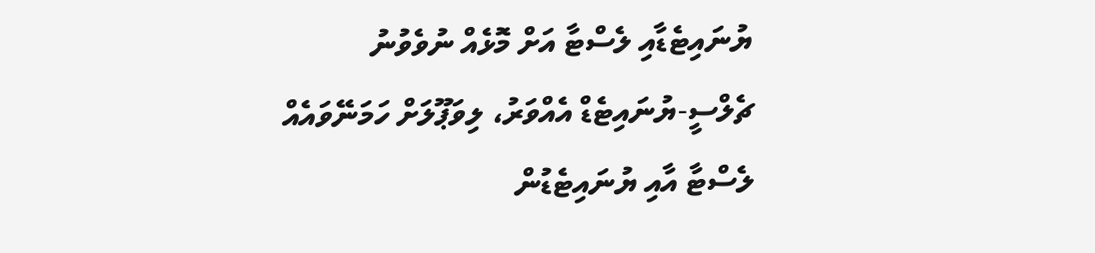ޔުނައިޓެޑާއި ލެސްޓާ އަށް މޮޅެއް ނުވެވުނު
ޗެލްސީ-ޔުނައިޓެޑް އެއްވަރު، ލިވަޕޫލަށް ހަމަނޭވައެއް
ލެސްޓާ އާއި ޔުނައިޓެޑުން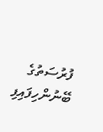ފުރުސަތުގެ ބޭނުންހިފައިފި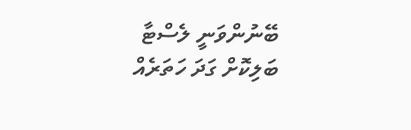ބޭނުންވަނީ ލެސްޓާ ބަލިކޮށް ގަދަ ހަތަރެއް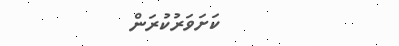ކަށަވަރުކުރަން